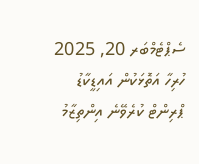ސެޕްޓެމްބަރ 20, 2025
ހުރިހާ އަތޮޅަކުން އައިޑީކާޑު ޕްރިންޓް ކުރެވޭނެ އިންތިޒާމު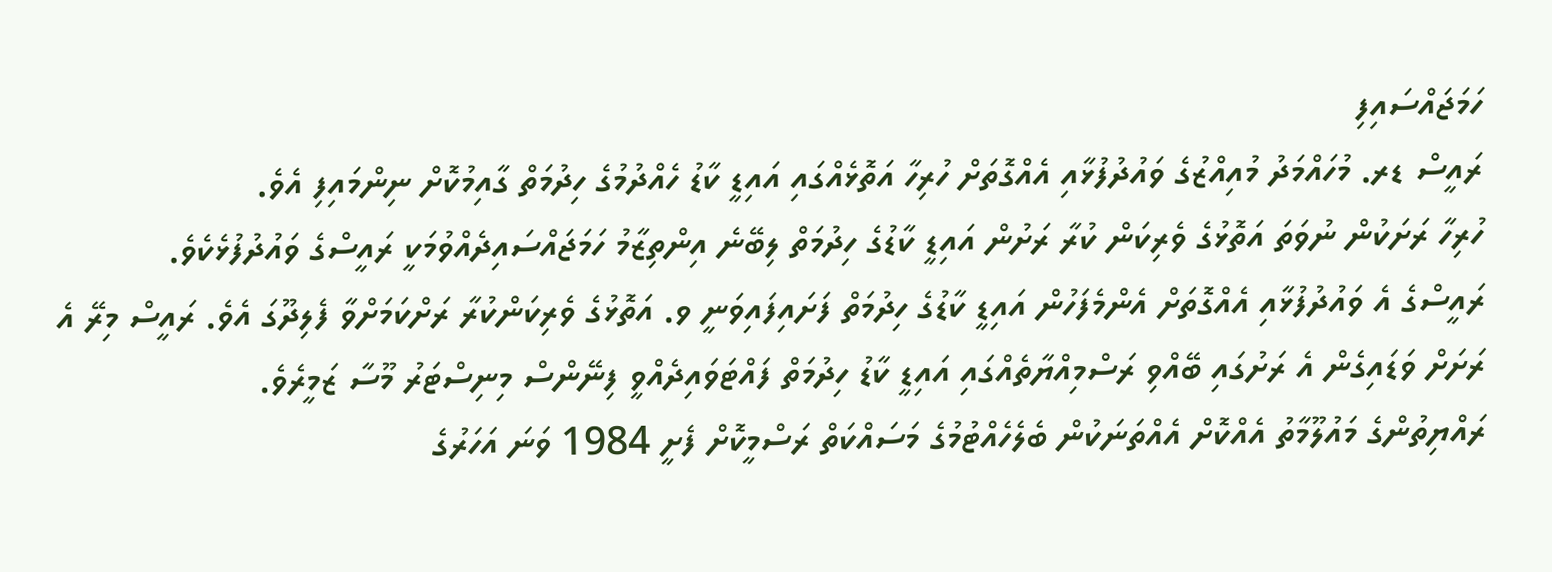ހަމަޖައްސައިފި
ރައީސް ޑރ. މުހައްމަދު މުއިއްޒުގެ ވައުދުފުޅާއި އެއްގޮތަށް ހުރިހާ އަތޮޅެއްގައި އައިޑީ ކާޑު ހެއްދުމުގެ ހިދުމަތް ގާއިމުކޮށް ނިންމައިފި އެވެ.
ހުރިހާ ރަށަކުން ނުވަތަ އަތޮޅުގެ ވެރިކަން ކުރާ ރަށުން އައިޑީ ކާޑުގެ ހިދުމަތް ލިބޭނެ އިންތިޒާމު ހަމަޖައްސައިދެއްވުމަކީ ރައީސްގެ ވައުދުފުޅެކެވެ.
ރައީސްގެ އެ ވައުދުފުޅާއި އެއްގޮތަށް އެންމެފަހުން އައިޑީ ކާޑުގެ ހިދުމަތް ފަށައިފައިވަނީ ވ. އަތޮޅުގެ ވެރިކަންކުރާ ރަށްކަމަށްވާ ފެލިދޫގަ އެވެ. ރައީސް މިރޭ އެ ރަށަށް ވަޑައިގެން އެ ރަށުގައި ބޭއްވި ރަސްމިއްޔާތެއްގައި އައިޑީ ކާޑު ހިދުމަތް ފައްޓަވައިދެއްވީ ފިނޭންސް މިނިސްޓަރު މޫސާ ޒަމީރެވެ.
ރައްޔިތުންގެ މައުލޫމާތު އެއްކޮށް އެއްތަނަކުން ބެލެހެއްޓުމުގެ މަސައްކަތް ރަސްމީކޮށް ފެށީ 1984 ވަނަ އަހަރުގެ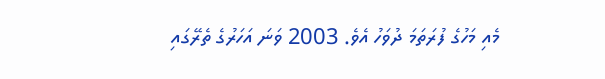މެއި މަހުގެ ފުރަތަމަ ދުވަހު އެވެ. 2003 ވަނަ އަހަރުގެ ތެރޭގައި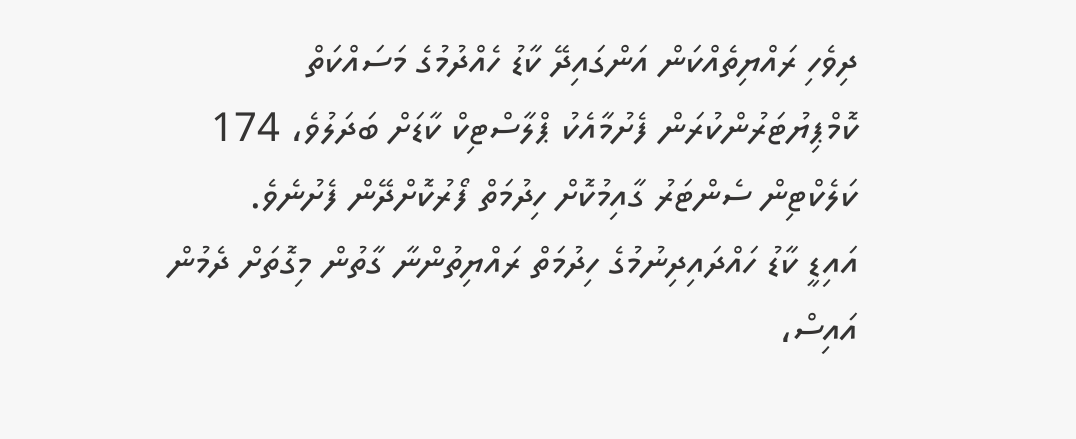ދިވެހި ރައްޔިތެއްކަން އަންގައިދޭ ކާޑު ހެއްދުމުގެ މަސައްކަތް ކޮމްޕިޔުޓަރުންކުރަން ފެށުމާއެކު ޕްލާސްޓިކް ކާޑަށް ބަދަލުވެ، 174 ކަލެކްޓިން ސެންޓަރު ގާއިމުކޮށް ހިދުމަތް ފޯރުކޮށްދޭން ފެށުނެވެ.
އައިޑީ ކާޑު ހައްދައިދިނުމުގެ ހިދުމަތް ރައްޔިތުންނާ ގާތުން މިގޮތަށް ދެމުން އައިސް،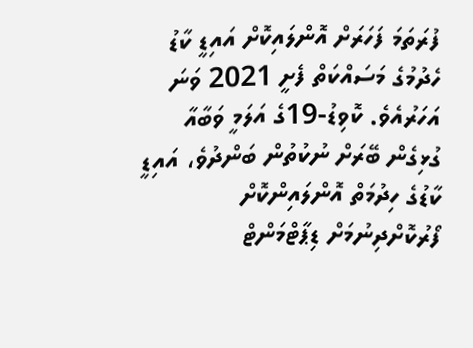ފުރަތަމަ ފަހަރަށް އޮންލައިކޮށް އައިޑީ ކާޑު ހެދުމުގެ މަސައްކަތް ފެށީ 2021 ވަނަ އަހަރުއެވެ. ކޮވިޑު-19ގެ އަލަމީ ވަބާއާ ގުޅިގެން ބޭރަށް ނުކުތުން ބަންދުވެ، އައިޑީ ކާޑުގެ ހިދުމަތް އޮންލައިންކޮށް ފޯރުކޮށްދިނުމަށް ޑިޕާޓްމަންޓް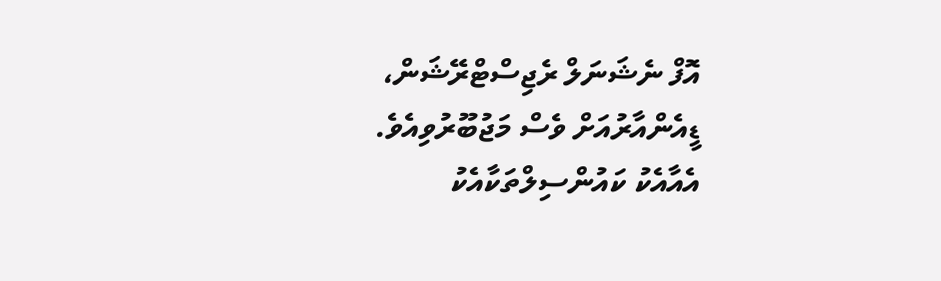އޮފް ނެޝަނަލް ރެޖިސްޓްރޭޝަން، ޑީއެންއާރުއަށް ވެސް މަޖުބޫރުވިއެވެ. އެއާއެކު ކައުންސިލްތަކާއެކު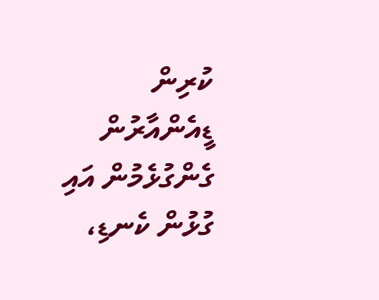ކުރިން ޑީއެންއާރުން ގެންގުޅެމުން އައި ގުޅުން ކެނޑި،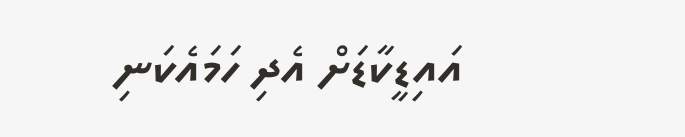އައިޑީކާޑަށް އެދި ހަމައެކަނި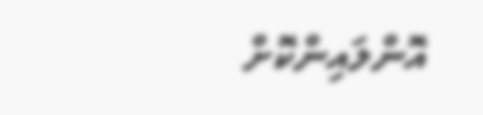އޮންލައިންކޮށް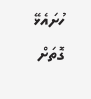ހުށައެޅޭ ގޮތަށް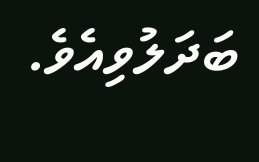ބަދަލުވިއެވެ.